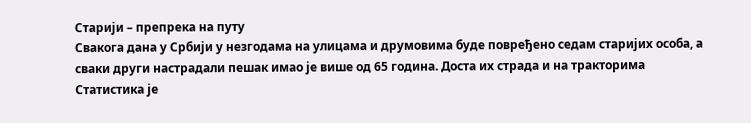Старији – препрека на путу
Свакога дана у Србији у незгодама на улицама и друмовима буде повређено седам старијих особа, а сваки други настрадали пешак имао је више од 65 година. Доста их страда и на тракторима
Статистика је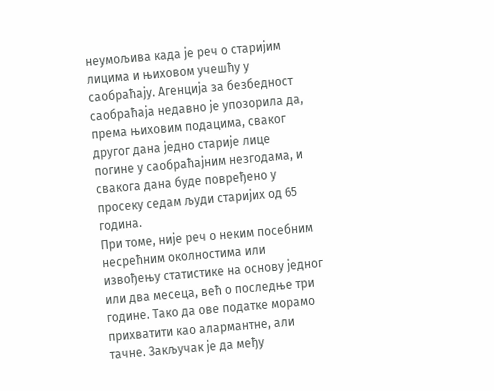неумољива када је реч о старијим лицима и њиховом учешћу у саобраћају. Агенција за безбедност саобраћаја недавно је упозорила да, према њиховим подацима, сваког другог дана једно старије лице погине у саобраћајним незгодама, и свакога дана буде повређено у просеку седам људи старијих од 65 година.
При томе, није реч о неким посебним несрећним околностима или извођењу статистике на основу једног или два месеца, већ о последње три године. Тако да ове податке морамо прихватити као алармантне, али тачне. Закључак је да међу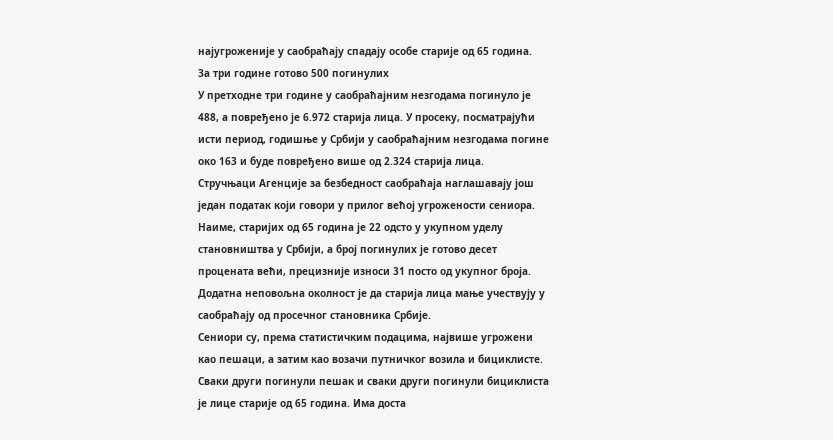најугроженије у саобраћају спадају особе старије од 65 година.
За три године готово 500 погинулих
У претходне три године у саобраћајним незгодама погинуло је 488, а повређено је 6.972 старија лица. У просеку, посматрајући исти период, годишње у Србији у саобраћајним незгодама погине око 163 и буде повређено више од 2.324 старија лица.
Стручњаци Агенције за безбедност саобраћаја наглашавају још један податак који говори у прилог већој угрожености сениора. Наиме, старијих од 65 година је 22 одсто у укупном уделу становништва у Србији, а број погинулих је готово десет процената већи, прецизније износи 31 посто од укупног броја.
Додатна неповољна околност је да старија лица мање учествују у саобраћају од просечног становника Србије.
Сениори су, према статистичким подацима, највише угрожени као пешаци, а затим као возачи путничког возила и бициклисте. Сваки други погинули пешак и сваки други погинули бициклиста је лице старије од 65 година. Има доста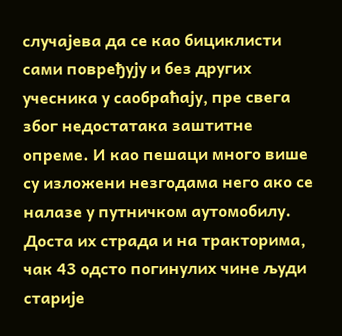случајева да се као бициклисти сами повређују и без других учесника у саобраћају, пре свега због недостатака заштитне опреме. И као пешаци много више су изложени незгодама него ако се налазе у путничком аутомобилу. Доста их страда и на тракторима, чак 43 одсто погинулих чине људи старије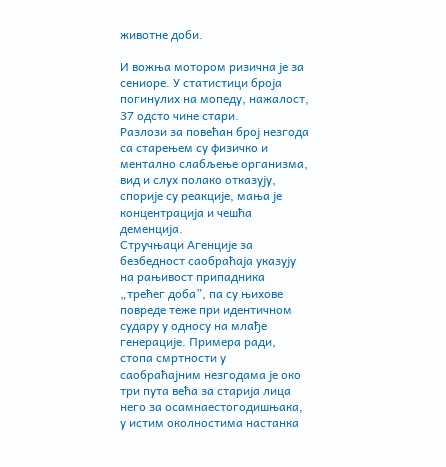животне доби.

И вожња мотором ризична је за сениоре. У статистици броја погинулих на мопеду, нажалост, 37 одсто чине стари.
Разлози за повећан број незгода са старењем су физичко и ментално слабљење организма, вид и слух полако отказују, спорије су реакције, мања је концентрација и чешћа деменција.
Стручњаци Агенције за безбедност саобраћаја указују на рањивост припадника „трећег доба”, па су њихове повреде теже при идентичном судару у односу на млађе генерације. Примера ради, стопа смртности у саобраћајним незгодама је око три пута већа за старија лица него за осамнаестогодишњака, у истим околностима настанка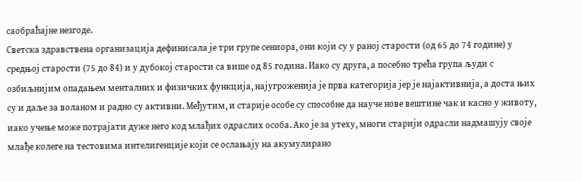саобраћајне незгоде.
Светска здравствена организација дефинисала је три групе сениора, они који су у раној старости (од 65 до 74 године) у средњој старости (75 до 84) и у дубокој старости са више од 85 година. Иако су друга, а посебно трећа група људи с озбиљнијим опадањем менталних и физичких функција, најугроженија је прва категорија јер је најактивнија, а доста њих су и даље за воланом и радно су активни. Међутим, и старије особе су способне да науче нове вештине чак и касно у животу, иако учење може потрајати дуже него код млађих одраслих особа. Ако је за утеху, многи старији одрасли надмашују своје млађе колеге на тестовима интелигенције који се ослањају на акумулирано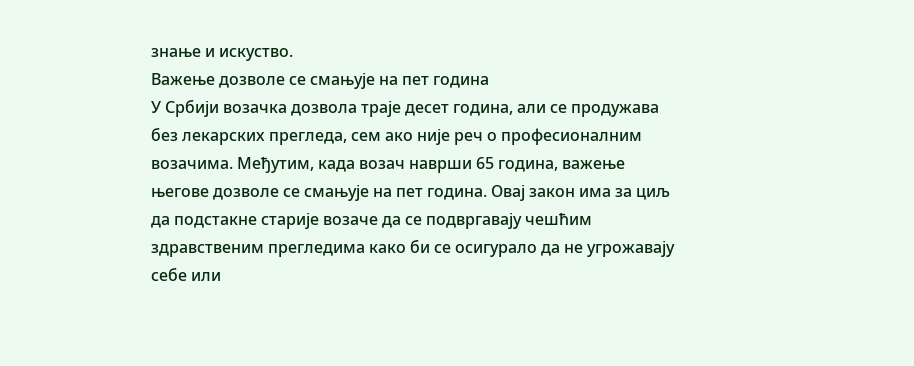знање и искуство.
Важење дозволе се смањује на пет година
У Србији возачка дозвола траје десет година, али се продужава без лекарских прегледа, сем ако није реч о професионалним возачима. Међутим, када возач наврши 65 година, важење његове дозволе се смањује на пет година. Овај закон има за циљ да подстакне старије возаче да се подвргавају чешћим здравственим прегледима како би се осигурало да не угрожавају себе или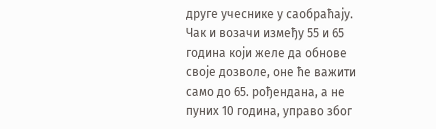друге учеснике у саобраћају. Чак и возачи између 55 и 65 година који желе да обнове своје дозволе, оне ће важити само до 65. рођендана, а не пуних 10 година, управо због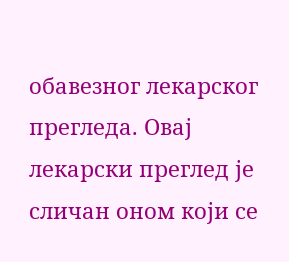обавезног лекарског прегледа. Овај лекарски преглед је сличан оном који се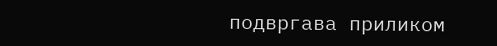подвргава приликом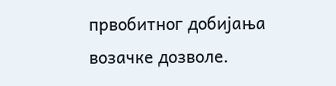првобитног добијања возачке дозволе.